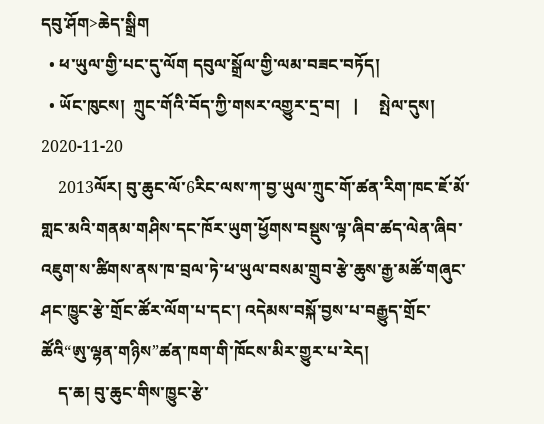དབུ་ཤོག>ཆེད་སྒྲིག
  • ཕ་ཡུལ་གྱི་པང་དུ་ལོག དབུལ་སྒྲོལ་གྱི་ལམ་བཟང་བཏོད།
  • ཡོང་ཁུངས།  ཀྲུང་གོའི་བོད་ཀྱི་གསར་འགྱུར་དྲ་བ།   |     སྤེལ་དུས།  2020-11-20
    2013ལོར། བུ་ཆུང་ལོ་6རིང་ལས་ཀ་བྱ་ཡུལ་ཀྲུང་གོ་ཚན་རིག་ཁང་ཇོ་མོ་གླང་མའི་གནམ་གཤིས་དང་ཁོར་ཡུག་ཕྱོགས་བསྡུས་ལྟ་ཞིབ་ཚད་ལེན་ཞིབ་འཇུག་ས་ཚིགས་ནས་ཁ་བྲལ་ཏེ་ཕ་ཡུལ་བསམ་གྲུབ་རྩེ་ཆུས་རྒྱ་མཚོ་གཞུང་ཤང་ཁྱུང་རྩེ་གྲོང་ཚོར་ལོག་པ་དང་། འདེམས་བསྐོ་བྱས་པ་བརྒྱུད་གྲོང་ཚོའི“ཨུ་ལྷན་གཉིས”ཚན་ཁག་གི་ཁོངས་མིར་གྱུར་པ་རེད།
    ད་ཆ། བུ་ཆུང་གིས་ཁྱུང་རྩེ་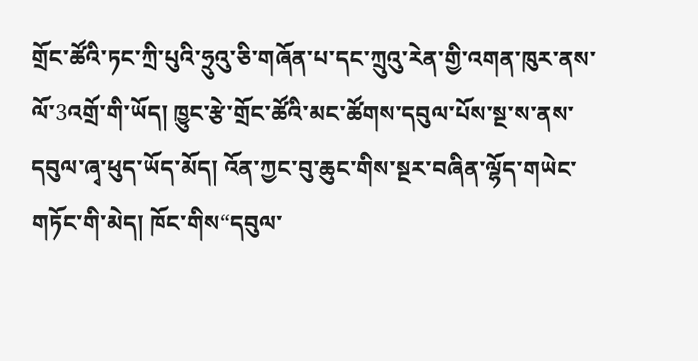གྲོང་ཚོའི་ཏང་ཀྲི་པུའི་ཧྲུའུ་ཅི་གཞོན་པ་དང་ཀྲུའུ་རེན་གྱི་འགན་ཁུར་ནས་ལོ་3འགྲོ་གི་ཡོད། ཁྱུང་རྩེ་གྲོང་ཚོའི་མང་ཚོགས་དབུལ་པོས་སྔ་ས་ནས་དབུལ་ཞྭ་ཕུད་ཡོད་མོད། འོན་ཀྱང་བུ་ཆུང་གིས་སྔར་བཞིན་ལྷོད་གཡེང་གཏོང་གི་མེད། ཁོང་གིས“དབུལ་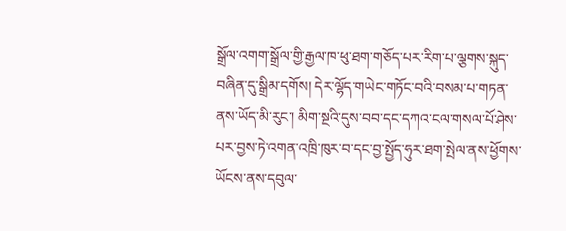སྒྲོལ་འགག་སྒྲོལ་གྱི་རྒྱལ་ཁ་ཕུ་ཐག་གཅོད་པར་རིག་པ་ལྕགས་སྐུད་བཞིན་དུ་སྒྲིམ་དགོས། དེར་ལྷོད་གཡེང་གཏོང་བའི་བསམ་པ་གཏན་ནས་ཡོད་མི་རུང་། མིག་སྔའི་དུས་བབ་དང་དཀའ་ངལ་གསལ་པོ་ཤེས་པར་བྱས་ཏེ་འགན་འཁྲི་ཁུར་བ་དང་བྱ་སྤྱོད་ཧུར་ཐག་སྤེལ་ནས་ཕྱོགས་ཡོངས་ནས་དབུལ་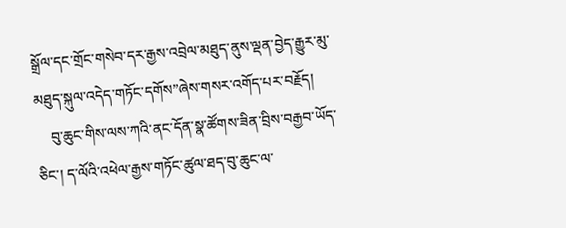སྒྲོལ་དང་གྲོང་གསེབ་དར་རྒྱས་འབྲེལ་མཐུད་ནུས་ལྡན་བྱེད་རྒྱུར་མུ་མཐུད་སྐུལ་འདེད་གཏོང་དགོས”ཞེས་གསར་འགོད་པར་བརྗོད།
    བུ་ཆུང་གིས་ལས་ཀའི་ནང་དོན་སྣ་ཚོགས་ཟིན་བྲིས་བརྒྱབ་ཡོད་ཅིང་། ད་ལོའི་འཕེལ་རྒྱས་གཏོང་ཚུལ་ཐད་བུ་ཆུང་ལ་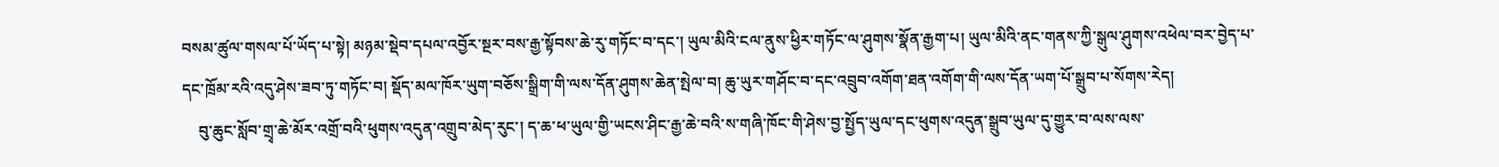བསམ་ཚུལ་གསལ་པོ་ཡོད་པ་སྟེ། མཉམ་སྡེབ་དཔལ་འབྱོར་སྔར་བས་རྒྱ་སྟོབས་ཆེ་རུ་གཏོང་བ་དང་། ཡུལ་མིའི་ངལ་ནུས་ཕྱིར་གཏོང་ལ་ཤུགས་སྣོན་རྒྱག་པ། ཡུལ་མིའི་ནང་གནས་ཀྱི་སྒུལ་ཤུགས་འཕེལ་བར་བྱེད་པ་དང་ཁྲོམ་རའི་འདུ་ཤེས་ཟབ་ཏུ་གཏོང་བ། སྡོད་མལ་ཁོར་ཡུག་བཅོས་སྒྲིག་གི་ལས་དོན་ཤུགས་ཆེན་སྤེལ་བ། ཆུ་ཡུར་གཤོང་བ་དང་འབྲུབ་འགོག་ཐན་འགོག་གི་ལས་དོན་ཡག་པོ་སྒྲུབ་པ་སོགས་རེད།
    བུ་ཆུང་སློབ་གྲྭ་ཆེ་མོར་འགྲོ་བའི་ཕུགས་འདུན་འགྲུབ་མེད་རུང་། ད་ཆ་ཕ་ཡུལ་གྱི་ཡངས་ཤིང་རྒྱ་ཆེ་བའི་ས་གཞི་ཁོང་གི་ཤེས་བྱ་སྤྱོད་ཡུལ་དང་ཕུགས་འདུན་སྒྲུབ་ཡུལ་དུ་གྱུར་བ་ལས་ལས་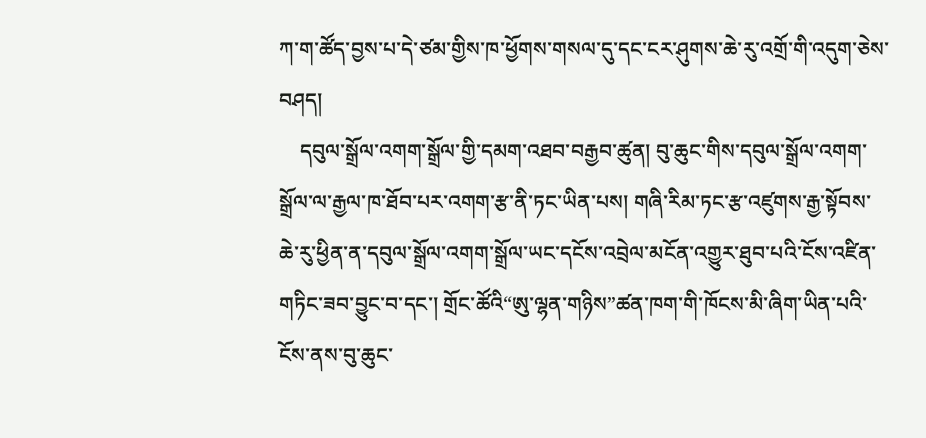ཀ་ག་ཚོད་བྱས་པ་དེ་ཙམ་གྱིས་ཁ་ཕྱོགས་གསལ་དུ་དང་ངར་ཤུགས་ཆེ་རུ་འགྲོ་གི་འདུག་ཅེས་བཤད།
    དབུལ་སྒྲོལ་འགག་སྒྲོལ་གྱི་དམག་འཐབ་བརྒྱབ་ཚུན། བུ་ཆུང་གིས་དབུལ་སྒྲོལ་འགག་སྒྲོལ་ལ་རྒྱལ་ཁ་ཐོབ་པར་འགག་རྩ་ནི་ཏང་ཡིན་པས། གཞི་རིམ་ཏང་རྩ་འཛུགས་རྒྱ་སྟོབས་ཆེ་རུ་ཕྱིན་ན་དབུལ་སྒྲོལ་འགག་སྒྲོལ་ཡང་དངོས་འབྲེལ་མངོན་འགྱུར་ཐུབ་པའི་ངོས་འཛིན་གཏིང་ཟབ་བྱུང་བ་དང་། གྲོང་ཚོའི“ཨུ་ལྷན་གཉིས”ཚན་ཁག་གི་ཁོངས་མི་ཞིག་ཡིན་པའི་ངོས་ནས་བུ་ཆུང་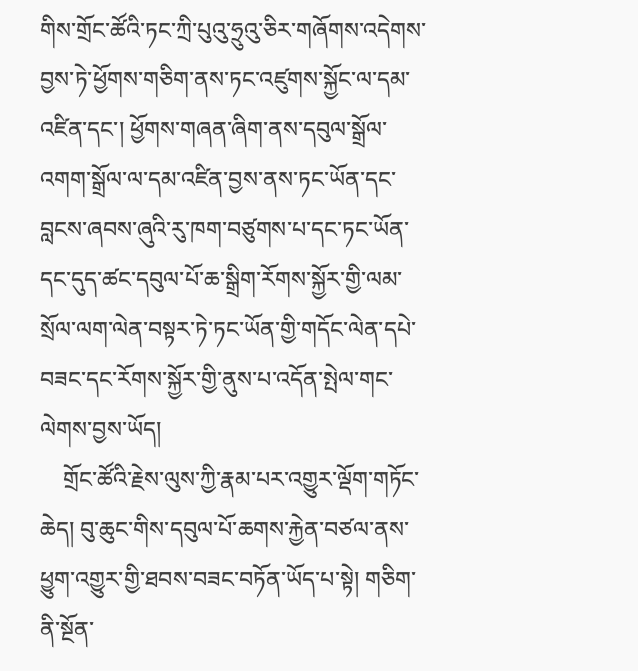གིས་གྲོང་ཚོའི་ཏང་ཀྲི་པུའུ་ཧྲུའུ་ཅིར་གཞོགས་འདེགས་བྱས་ཏེ་ཕྱོགས་གཅིག་ནས་ཏང་འཛུགས་སྐྱོང་ལ་དམ་འཛིན་དང་། ཕྱོགས་གཞན་ཞིག་ནས་དབུལ་སྒྲོལ་འགག་སྒྲོལ་ལ་དམ་འཛིན་བྱས་ནས་ཏང་ཡོན་དང་བླངས་ཞབས་ཞུའི་རུ་ཁག་བཙུགས་པ་དང་ཏང་ཡོན་དང་དུད་ཚང་དབུལ་པོ་ཆ་སྒྲིག་རོགས་སྐྱོར་གྱི་ལམ་སྲོལ་ལག་ལེན་བསྟར་ཏེ་ཏང་ཡོན་གྱི་གདོང་ལེན་དཔེ་བཟང་དང་རོགས་སྐྱོར་གྱི་ནུས་པ་འདོན་སྤེལ་གང་ལེགས་བྱས་ཡོད།
    གྲོང་ཚོའི་རྗེས་ལུས་ཀྱི་རྣམ་པར་འགྱུར་ལྡོག་གཏོང་ཆེད། བུ་ཆུང་གིས་དབུལ་པོ་ཆགས་རྐྱེན་བཙལ་ནས་ཕྱུག་འགྱུར་གྱི་ཐབས་བཟང་བཏོན་ཡོད་པ་སྟེ། གཅིག་ནི་སྔོན་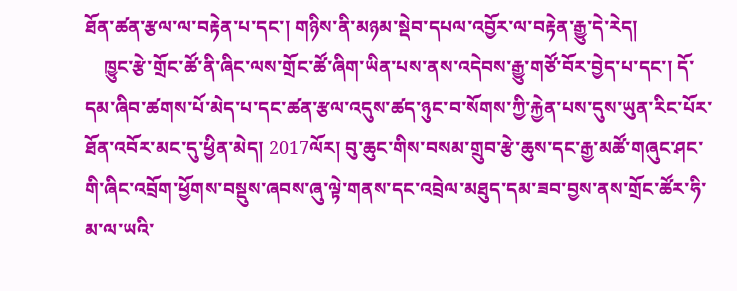ཐོན་ཚན་རྩལ་ལ་བརྟེན་པ་དང་། གཉིས་ནི་མཉམ་སྡེབ་དཔལ་འབྱོར་ལ་བརྟེན་རྒྱུ་དེ་རེད།
    ཁྱུང་རྩེ་གྲོང་ཚོ་ནི་ཞིང་ལས་གྲོང་ཚོ་ཞིག་ཡིན་པས་ནས་འདེབས་རྒྱུ་གཙོ་བོར་བྱེད་པ་དང་། དོ་དམ་ཞིབ་ཚགས་པོ་མེད་པ་དང་ཚན་རྩལ་འདུས་ཚད་ཉུང་བ་སོགས་ཀྱི་རྐྱེན་པས་དུས་ཡུན་རིང་པོར་ཐོན་འབོར་མང་དུ་ཕྱིན་མེད། 2017ལོར། བུ་ཆུང་གིས་བསམ་གྲུབ་རྩེ་ཆུས་དང་རྒྱ་མཚོ་གཞུང་ཤང་གི་ཞིང་འབྲོག་ཕྱོགས་བསྡུས་ཞབས་ཞུ་ལྟེ་གནས་དང་འབྲེལ་མཐུད་དམ་ཟབ་བྱས་ནས་གྲོང་ཚོར་ཧི་མ་ལ་ཡའི་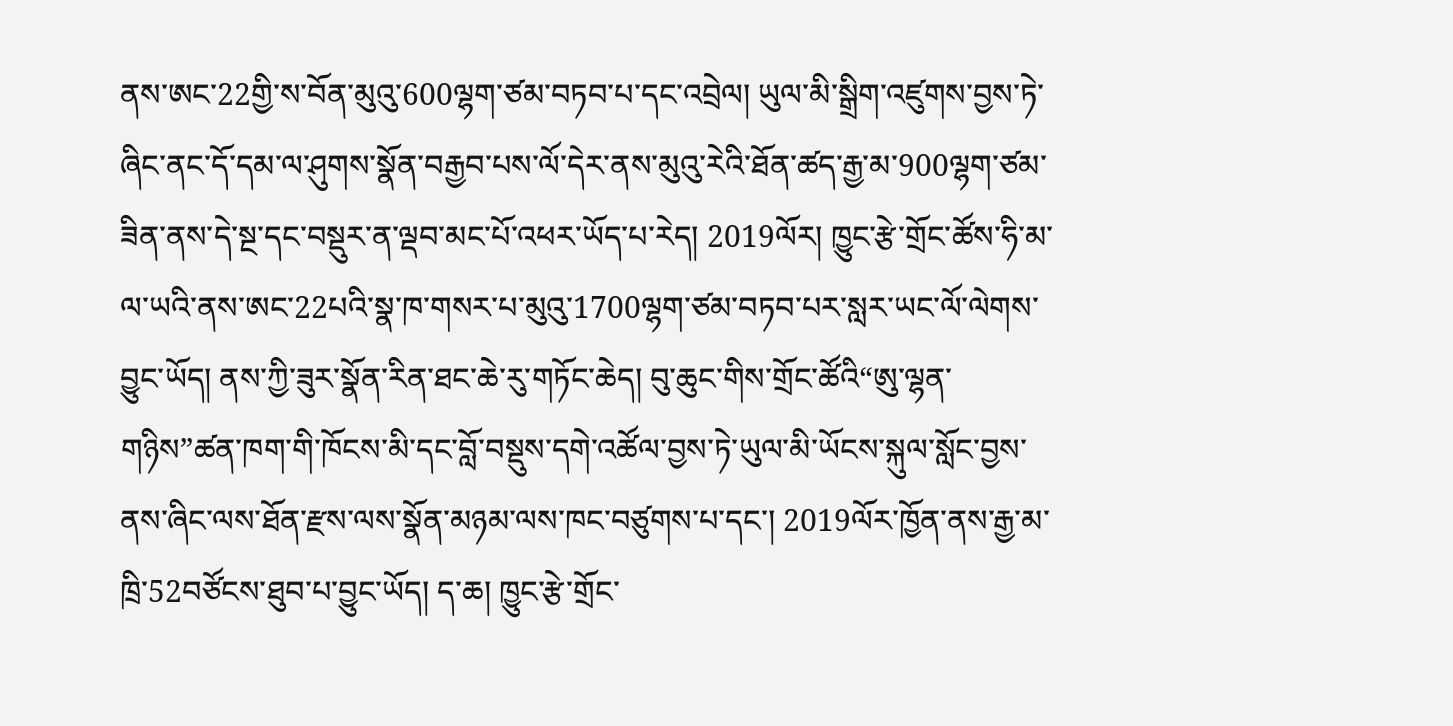ནས་ཨང་22གྱི་ས་བོན་མུའུ་600ལྷག་ཙམ་བཏབ་པ་དང་འབྲེལ། ཡུལ་མི་སྒྲིག་འཛུགས་བྱས་ཏེ་ཞིང་ནང་དོ་དམ་ལ་ཤུགས་སྣོན་བརྒྱབ་པས་ལོ་དེར་ནས་མུའུ་རེའི་ཐོན་ཚད་རྒྱ་མ་900ལྷག་ཙམ་ཟིན་ནས་དེ་སྔ་དང་བསྡུར་ན་ལྡབ་མང་པོ་འཕར་ཡོད་པ་རེད། 2019ལོར། ཁྱུང་རྩེ་གྲོང་ཚོས་ཧི་མ་ལ་ཡའི་ནས་ཨང་22པའི་སྣ་ཁ་གསར་པ་མུའུ་1700ལྷག་ཙམ་བཏབ་པར་སླར་ཡང་ལོ་ལེགས་བྱུང་ཡོད། ནས་ཀྱི་ཟུར་སྣོན་རིན་ཐང་ཆེ་རུ་གཏོང་ཆེད། བུ་ཆུང་གིས་གྲོང་ཚོའི“ཨུ་ལྷན་གཉིས”ཚན་ཁག་གི་ཁོངས་མི་དང་བློ་བསྡུས་དགེ་འཚོལ་བྱས་ཏེ་ཡུལ་མི་ཡོངས་སྐུལ་སློང་བྱས་ནས་ཞིང་ལས་ཐོན་རྫས་ལས་སྣོན་མཉམ་ལས་ཁང་བཙུགས་པ་དང་། 2019ལོར་ཁྱོན་ནས་རྒྱ་མ་ཁྲི་52བཙོངས་ཐུབ་པ་བྱུང་ཡོད། ད་ཆ། ཁྱུང་རྩེ་གྲོང་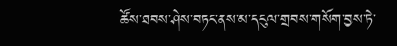ཚོས་ཐབས་ཤེས་བཏང་ནས་མ་དངུལ་གྲབས་གསོག་བྱས་ཏེ་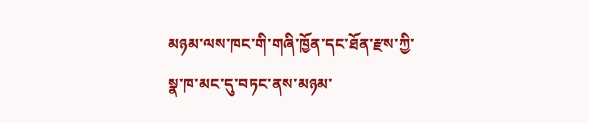མཉམ་ལས་ཁང་གི་གཞི་ཁྱོན་དང་ཐོན་རྫས་ཀྱི་སྣ་ཁ་མང་དུ་བཏང་ནས་མཉམ་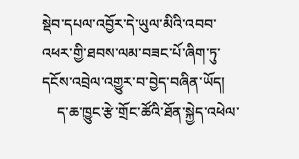སྡེབ་དཔལ་འབྱོར་དེ་ཡུལ་མིའི་འབབ་འཕར་གྱི་ཐབས་ལམ་བཟང་པོ་ཞིག་ཏུ་དངོས་འབྲེལ་འགྱུར་བ་བྱེད་བཞིན་ཡོད།
    ད་ཆ་ཁྱུང་རྩེ་གྲོང་ཚོའི་ཐོན་སྐྱེད་འཕེལ་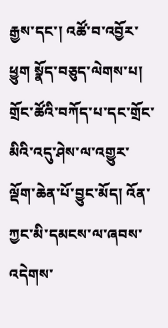རྒྱས་དང་། འཚོ་བ་འབྱོར་ཕྱུག སྣོད་བཅུད་ལེགས་པ། གྲོང་ཚོའི་བཀོད་པ་དང་གྲོང་མིའི་འདུ་ཤེས་ལ་འགྱུར་ལྡོག་ཆེན་པོ་བྱུང་མོད། འོན་ཀྱང་མི་དམངས་ལ་ཞབས་འདེགས་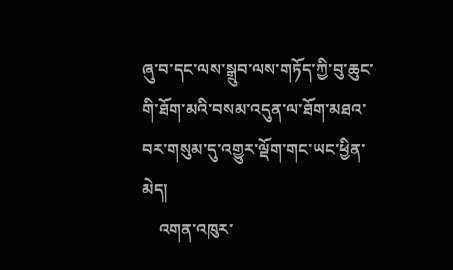ཞུ་བ་དང་ལས་སྒྲུབ་ལས་གཏོད་ཀྱི་བུ་ཆུང་གི་ཐོག་མའི་བསམ་འདུན་ལ་ཐོག་མཐའ་བར་གསུམ་དུ་འགྱུར་ལྡོག་གང་ཡང་ཕྱིན་མེད།
    འགན་འཁུར་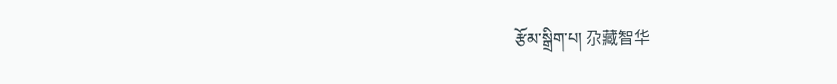རྩོམ་སྒྲིག་པ། 尕藏智华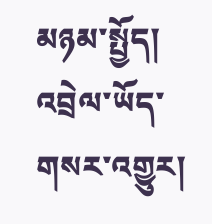མཉམ་སྤྱོད།
འབྲེལ་ཡོད་གསར་འགྱུར།